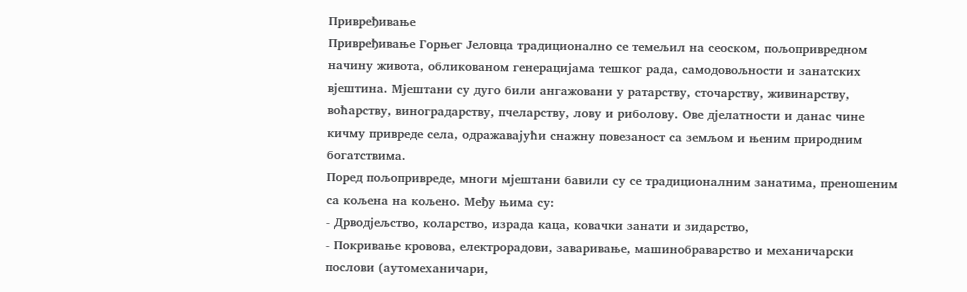Привређивање
Привређивање Горњег Јеловца традиционално се темељил на сеоском, пољопривредном начину живота, обликованом генерацијама тешког рада, самодовољности и занатских вјештина. Мјештани су дуго били ангажовани у ратарству, сточарству, живинарству, воћарству, виноградарству, пчеларству, лову и риболову. Ове дјелатности и данас чине кичму привреде села, одражавајући снажну повезаност са земљом и њеним природним богатствима.
Поред пољопривреде, многи мјештани бавили су се традиционалним занатима, преношеним са кољена на кољено. Међу њима су:
- Дрводјељство, коларство, израда каца, ковачки занати и зидарство,
- Покривање кровова, електрорадови, заваривање, машинобраварство и механичарски послови (аутомеханичари,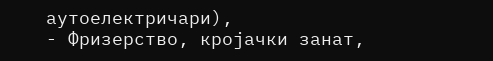аутоелектричари),
- Фризерство, кројачки занат,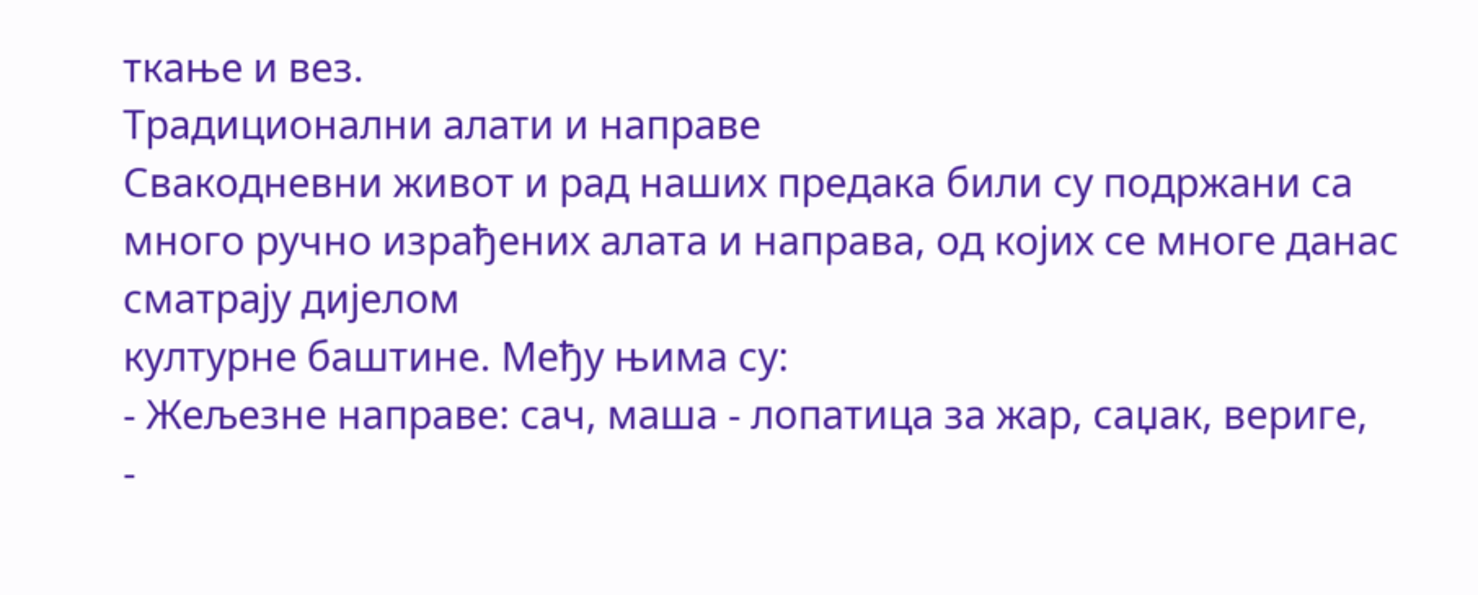ткање и вез.
Традиционални алати и направе
Свакодневни живот и рад наших предака били су подржани са много ручно израђених алата и направа, од којих се многе данас сматрају дијелом
културне баштине. Међу њима су:
- Жељезне направе: сач, маша - лопатица за жар, саџак, вериге,
-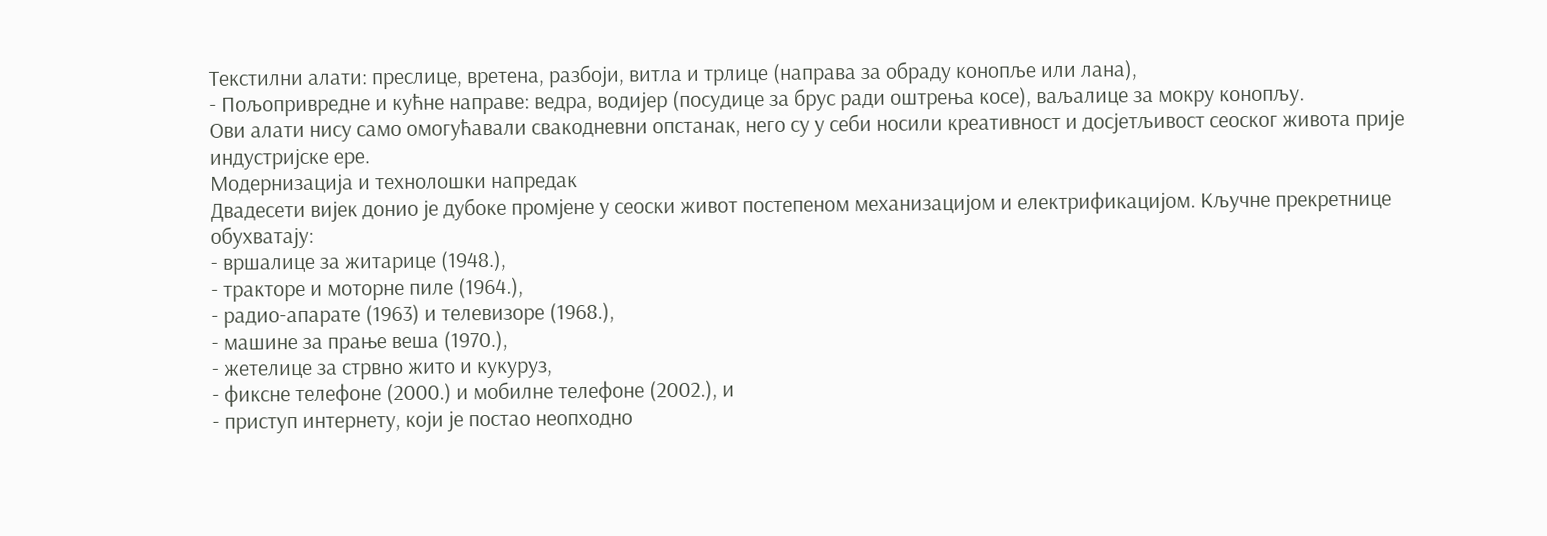Текстилни алати: преслице, вретена, разбоји, витла и трлицe (направа за обраду конопље или лана),
- Пољопривредне и кућне направе: ведра, водијер (посудице за брус ради оштрења косе), ваљалице за мокру конопљу.
Ови алати нису само омогућавали свакодневни опстанак, него су у себи носили креативност и досјетљивост сеоског живота прије индустријске ере.
Модернизација и технолошки напредак
Двадесети вијек донио је дубоке промјене у сеоски живот постепеном механизацијом и електрификацијом. Кључне прекретнице обухватају:
- вршалице за житарице (1948.),
- тракторе и моторне пиле (1964.),
- радио-апарате (1963) и телевизоре (1968.),
- машине за прање веша (1970.),
- жетелице за стрвно жито и кукуруз,
- фиксне телефоне (2000.) и мобилне телефоне (2002.), и
- приступ интернету, који је постао неопходно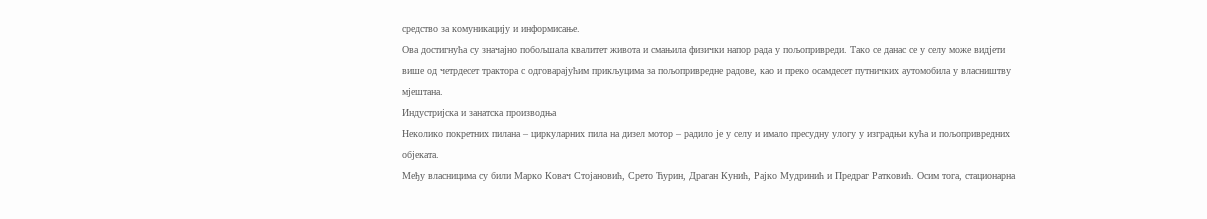средство за комуникацију и информисање.
Ова достигнућа су значајно побољшала квалитет живота и смањила физички напор рада у пољопривреди. Тако се данас се у селу може видјети више од четрдесет трактора с одговарајућим прикљуцима за пољопривредне радове, као и преко осамдесет путничких аутомобила у власништву мјештана.
Индустријска и занатска производња
Неколико покретних пилана – циркуларних пила на дизел мотор – радило је у селу и имало пресудну улогу у изградњи кућа и пољопривредних објеката.
Међу власницима су били Марко Ковач Стојановић, Срето Ћурин, Драган Кунић, Рајко Мудринић и Предраг Ратковић. Осим тога, стационарна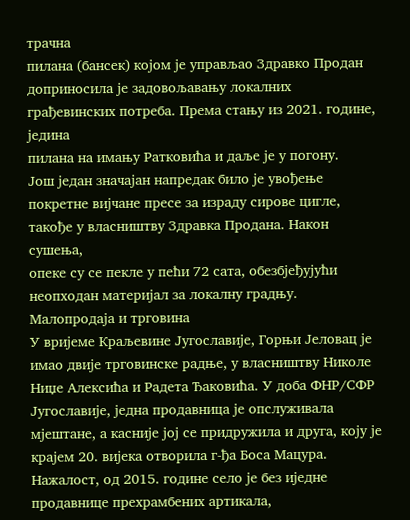трачна
пилана (бансек) којом је управљао Здравко Продан доприносила је задовољавању локалних грађевинских потреба. Према стању из 2021. године, једина
пилана на имању Ратковића и даље је у погону.
Још један значајан напредак било је увођење покретне вијчане пресе за израду сирове цигле, такође у власништву Здравка Продана. Након сушења,
опеке су се пекле у пећи 72 сата, обезбјеђујући неопходан материјал за локалну градњу.
Малопродаја и трговина
У вријеме Краљевине Југославије, Горњи Јеловац је имао двије трговинске радње, у власништву Николе Ниџе Алексића и Радета Ђаковића. У доба ФНР/СФР Југославије, једна продавница је опслуживала мјештане, а касније јој се придружила и друга, коју је крајем 20. вијека отворила г-ђа Боса Мацура. Нажалост, од 2015. године село је без иједне продавнице прехрамбених артикала,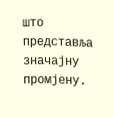што представља значајну промјену.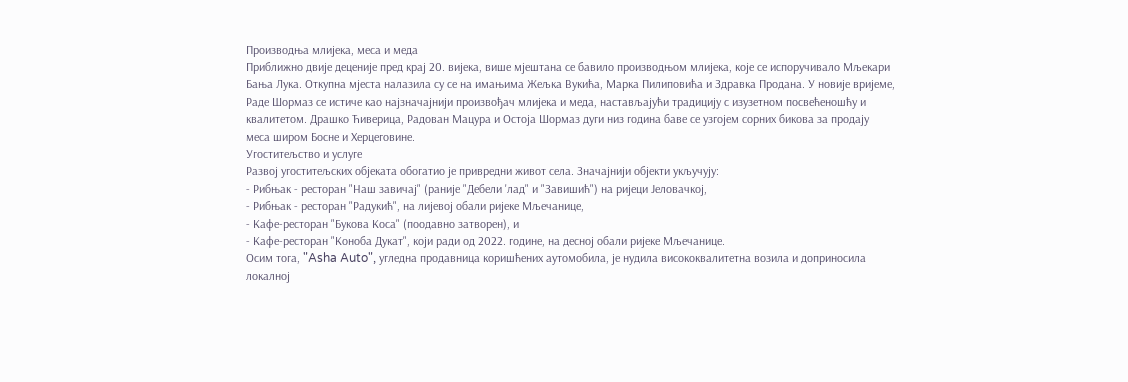Производња млијека, меса и меда
Приближно двије деценије пред крај 20. вијека, више мјештана се бавило производњом млијека, које се испоручивало Мљекари Бања Лука. Откупна мјеста налазила су се на имањима Жељка Вукића, Марка Пилиповића и Здравка Продана. У новије вријеме, Раде Шормаз се истиче као најзначајнији произвођач млијека и меда, настављајући традицију с изузетном посвећеношћу и квалитетом. Драшко Ћиверица, Радован Мацура и Остоја Шормаз дуги низ година баве се узгојем сорних бикова за продају меса широм Босне и Херцеговине.
Угоститељство и услуге
Развој угоститељских објеката обогатио је привредни живот села. Значајнији објекти укључују:
- Рибњак - ресторан "Наш завичај" (раније "Дебели 'лад" и "Завишић") на ријеци Јеловачкој,
- Рибњак - ресторан "Радукић", на лијевој обали ријеке Мљечанице,
- Кафе-ресторан "Букова Коса" (поодавно затворен), и
- Кафе-ресторан "Коноба Дукат", који ради од 2022. године, на десној обали ријеке Мљечанице.
Осим тога, "Asha Auto", угледна продавница коришћених аутомобила, је нудила висококвалитетна возила и доприносила локалној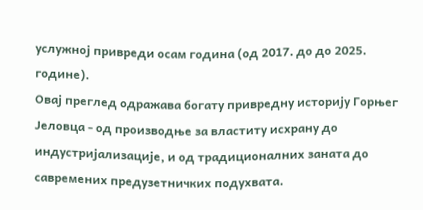услужној привреди осам година (од 2017. до до 2025. године).
Овај преглед одражава богату привредну историју Горњег Јеловца - од производње за властиту исхрану до индустријализације, и од традиционалних заната до савремених предузетничких подухвата.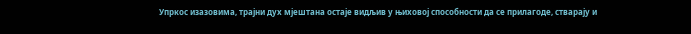Упркос изазовима, трајни дух мјештана остаје видљив у њиховој способности да се прилагоде, стварају и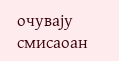очувају смисаоан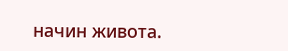начин живота.